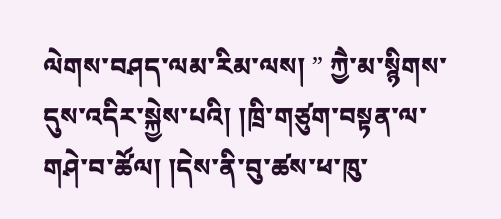ལེགས་བཤད་ལམ་རིམ་ལས། ” ཀྱཻ་མ་སྙིགས་དུས་འདིར་སྐྱེས་པའི། །ཁྲི་གཙུག་བསྟན་ལ་གཤེ་བ་ཚོལ། །དེས་ནི་བུ་ཚས་ཕ་ཁུ་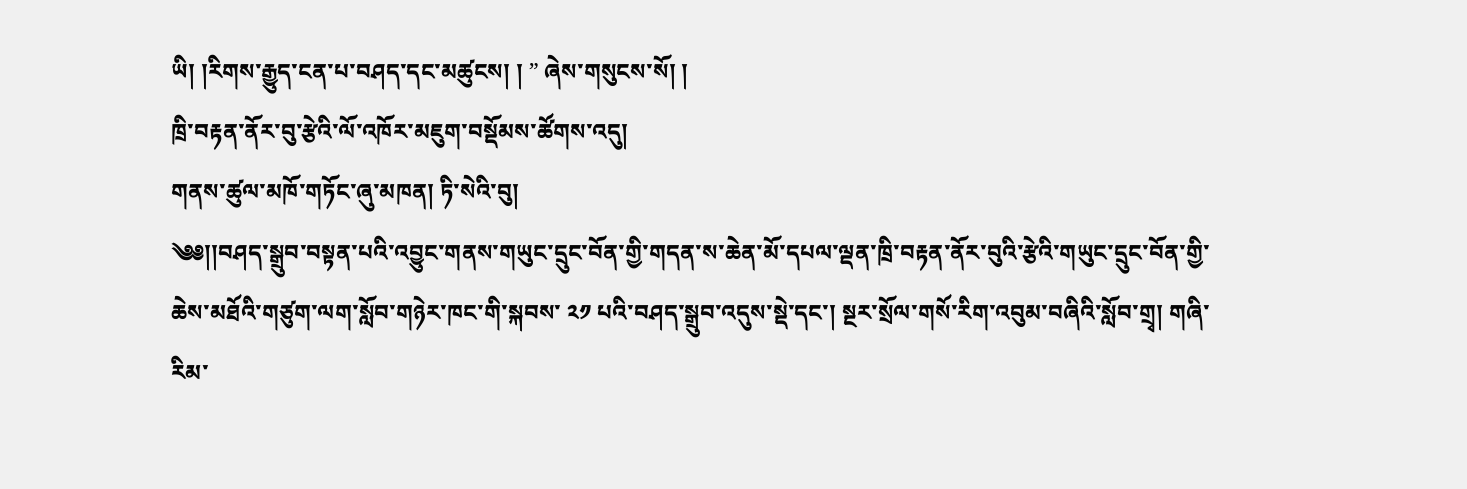ཡི། །རིགས་རྒྱུད་ངན་པ་བཤད་དང་མཚུངས། ། ” ཞེས་གསུངས་སོ། །
ཁྲི་བརྟན་ནོར་བུ་རྩེའི་ལོ་འཁོར་མཇུག་བསྡོམས་ཚོགས་འདུ།
གནས་ཚུལ་མཁོ་གཏོང་ཞུ་མཁན། ཏི་སེའི་བུ།
༄༅།།བཤད་སྒྲུབ་བསྟན་པའི་འབྱུང་གནས་གཡུང་དྲུང་བོན་གྱི་གདན་ས་ཆེན་མོ་དཔལ་ལྡན་ཁྲི་བརྟན་ནོར་བུའི་རྩེའི་གཡུང་དྲུང་བོན་གྱི་ཆེས་མཐོའི་གཙུག་ལག་སློབ་གཉེར་ཁང་གི་སྐབས་ ༢༡ པའི་བཤད་སྒྲུབ་འདུས་སྡེ་དང་། སྔར་སྲོལ་གསོ་རིག་འབུམ་བཞིའི་སློབ་གྲྭ། གཞི་རིམ་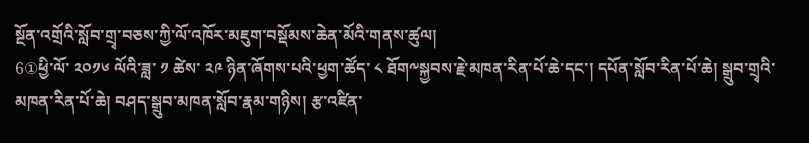སྔོན་འགྲོའི་སློབ་གྲྭ་བཅས་ཀྱི་ལོ་འཁོར་མཇུག་བསྡོམས་ཆེན་མོའི་གནས་ཚུལ།
6①ཕྱི་ལོ་ ༢༠༡༦ ལོའི་ཟླ་ ༡ ཚེས་ ༢༩ ཉིན་ཞོགས་པའི་ཕྱག་ཚོད་ ༨ ཐོག༸སྐྱབས་རྗེ་མཁན་རིན་པོ་ཆེ་དང་། དཔོན་སློབ་རིན་པོ་ཆེ། སྒྲུབ་གྲྭའི་མཁན་རིན་པོ་ཆེ། བཤད་སྒྲུབ་མཁན་སློབ་རྣམ་གཉིས། རྩ་འཛིན་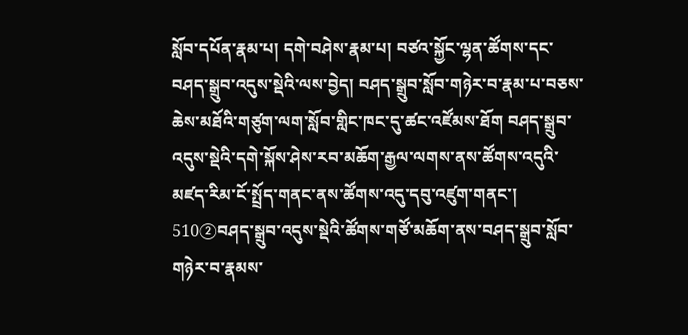སློབ་དཔོན་རྣམ་པ། དགེ་བཤེས་རྣམ་པ། བཙའ་སྐྱོང་ལྷན་ཚོགས་དང་བཤད་སྒྲུབ་འདུས་སྡེའི་ལས་བྱེད། བཤད་སྒྲུབ་སློབ་གཉེར་བ་རྣམ་པ་བཅས་ཆེས་མཐོའི་གཙུག་ལག་སློབ་གླིང་ཁང་དུ་ཚང་འཛོམས་ཐོག བཤད་སྒྲུབ་འདུས་སྡེའི་དགེ་སྐོས་ཤེས་རབ་མཆོག་རྒྱལ་ལགས་ནས་ཚོགས་འདུའི་མཛད་རིམ་ངོ་སྤྲོད་གནང་ནས་ཚོགས་འདུ་དབུ་འཛུག་གནང་།
510②བཤད་སྒྲུབ་འདུས་སྡེའི་ཚོགས་གཙོ་མཆོག་ནས་བཤད་སྒྲུབ་སློབ་གཉེར་བ་རྣམས་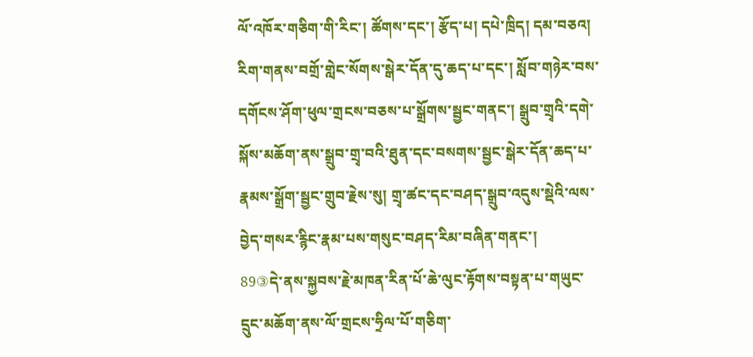ལོ་འཁོར་གཅིག་གི་རིང་། ཚོགས་དང་། རྩོད་པ། དཔེ་ཁྲིད། དམ་བཅའ། རིག་གནས་བགྲོ་གླེང་སོགས་སྒེར་དོན་དུ་ཆད་པ་དང་། སློབ་གཉེར་བས་དགོངས་ཤོག་ཕུལ་གྲངས་བཅས་པ་སྒྲོགས་སྦྱང་གནང་། སྒྲུབ་གྲྭའི་དགེ་སྐོས་མཆོག་ནས་སྒྲུབ་གྲྭ་བའི་ཐུན་དང་བསགས་སྦྱང་སྒེར་དོན་ཆད་པ་རྣམས་སྒྲོག་སྦྱང་གྲུབ་རྗེས་སུ། གྲྭ་ཚང་དང་བཤད་སྒྲུབ་འདུས་སྡེའི་ལས་བྱེད་གསར་རྙིང་རྣམ་པས་གསུང་བཤད་རིམ་བཞིན་གནང་།
89③དེ་ནས་སྐྱབས་རྗེ་མཁན་རིན་པོ་ཆེ་ལུང་རྟོགས་བསྟན་པ་གཡུང་དྲུང་མཆོག་ནས་ལོ་གྲངས་ཧྲིལ་པོ་གཅིག་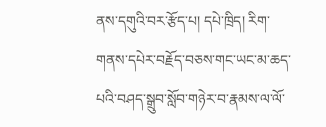ནས་དགུའི་བར་རྩོད་པ། དཔེ་ཁྲིད། རིག་གནས་དཔེར་བརྗོད་བཅས་གང་ཡང་མ་ཆད་པའི་བཤད་སྒྲུབ་སློབ་གཉེར་བ་རྣམས་ལ་ལོ་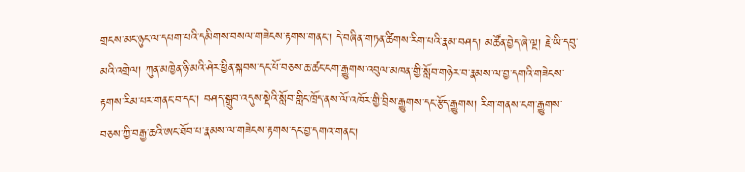གྲངས་མང་ཉུང་ལ་དཔག་པའི་དམིགས་བསལ་གཟེངས་རྟགས་གནང་། དེ་བཞིན་གཏན་ཚིགས་རིག་པའི་རྣམ་བཤད། མཚོན་བྱེད་ཞེ་ལྔ། རྗེ་ཡི་དབུ་མའི་འགྲེལ། ཀུན་མཁྱེན་ཉི་མའི་ཤེར་ཕྱིན་སྐབས་དང་པོ་བཅས་ཆ་ཚང་ངག་རྒྱུགས་འབུལ་མཁན་གྱི་སློབ་གཉེར་བ་རྣམས་ལ་བྱ་དགའི་གཟེངས་རྟགས་རིམ་པར་གནང་བ་དང་། བཤད་སྒྲུབ་འདུས་སྡེའི་སློབ་གླིང་ཁྲོད་ནས་ལོ་འཁོར་གྱི་བྲིས་རྒྱུགས་དང་རྩོད་རྒྱུགས། རིག་གནས་ངག་རྒྱུགས་བཅས་ཀྱི་བརྒྱ་ཆའི་ཨང་ཐོབ་པ་རྣམས་ལ་གཟེངས་རྟགས་དང་བྱ་དགའ་གནང་།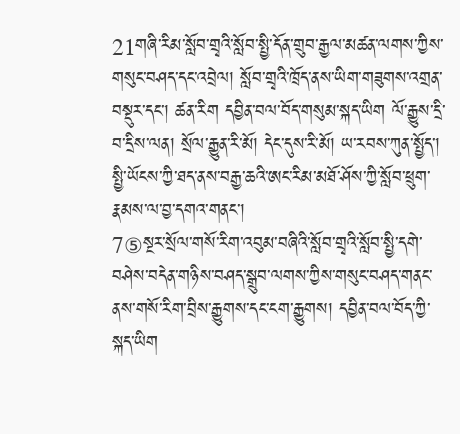21གཞི་རིམ་སློབ་གྲྭའི་སློབ་སྤྱི་དོན་གྲུབ་རྒྱལ་མཚན་ལགས་ཀྱིས་གསུང་བཤད་དང་འབྲེལ། སློབ་གྲྭའི་ཁྲོད་ནས་ཡིག་གཟུགས་འགྲན་བསྡུར་དང་། ཚན་རིག དབྱིན་བལ་བོད་གསུམ་སྐད་ཡིག ལོ་རྒྱུས་དྲི་བ་དྲིས་ལན། སྲོལ་རྒྱུན་རི་མོ། དེང་དུས་རི་མོ། ཡ་རབས་ཀུན་སྤྱོད་། སྤྱི་ཡོངས་ཀྱི་ཐད་ནས་བརྒྱ་ཆའི་ཨང་རིམ་མཐོ་ཤོས་ཀྱི་སློབ་ཕྲུག་རྣམས་ལ་བྱ་དགའ་གནང་།
7⑤སྔར་སྲོལ་གསོ་རིག་འབུམ་བཞིའི་སློབ་གྲྭའི་སློབ་སྤྱི་དགེ་བཤེས་བདེན་གཉིས་བཤད་སྒྲུབ་ལགས་ཀྱིས་གསུང་བཤད་གནང་ནས་གསོ་རིག་བྲིས་རྒྱུགས་དང་ངག་རྒྱུགས། དབྱིན་བལ་བོད་ཀྱི་སྐད་ཡིག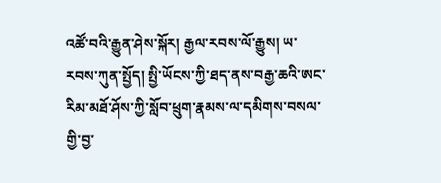འཚོ་བའི་རྒྱུན་ཤེས་སྐོར། རྒྱལ་རབས་ལོ་རྒྱུས། ཡ་རབས་ཀུན་སྤྱོད། སྤྱི་ཡོངས་ཀྱི་ཐད་ནས་བརྒྱ་ཆའི་ཨང་རིམ་མཐོ་ཤོས་ཀྱི་སློབ་ཕྲུག་རྣམས་ལ་དམིགས་བསལ་གྱི་བྱ་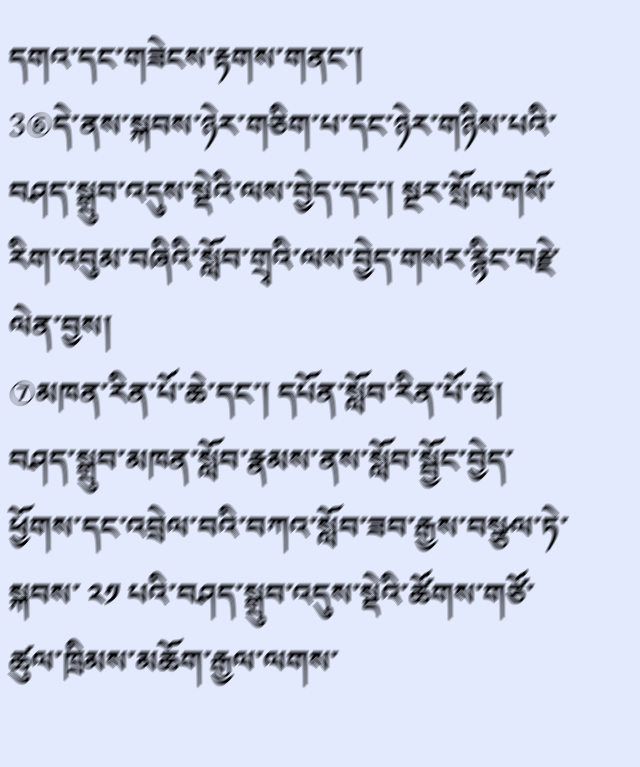དགའ་དང་གཟེངས་རྟགས་གནང་།
3⑥དེ་ནས་སྐབས་ཉེར་གཅིག་པ་དང་ཉེར་གཉིས་པའི་བཤད་སྒྲུབ་འདུས་སྡེའི་ལས་བྱེད་དང་། སྔར་སྲོལ་གསོ་རིག་འབུམ་བཞིའི་སློབ་གྲྭའི་ལས་བྱེད་གསར་རྙིང་བརྗེ་ལེན་བྱས།
⑦མཁན་རིན་པོ་ཆེ་དང་། དཔོན་སློབ་རིན་པོ་ཆེ། བཤད་སྒྲུབ་མཁན་སློབ་རྣམས་ནས་སློབ་སྦྱོང་བྱེད་ཕྱོགས་དང་འབྲེལ་བའི་བཀའ་སློབ་ཟབ་རྒྱས་བསྩལ་ཏེ་སྐབས་ ༢༡ པའི་བཤད་སྒྲུབ་འདུས་སྡེའི་ཚོགས་གཙོ་ཚུལ་ཁྲིམས་མཆོག་རྒྱལ་ལགས་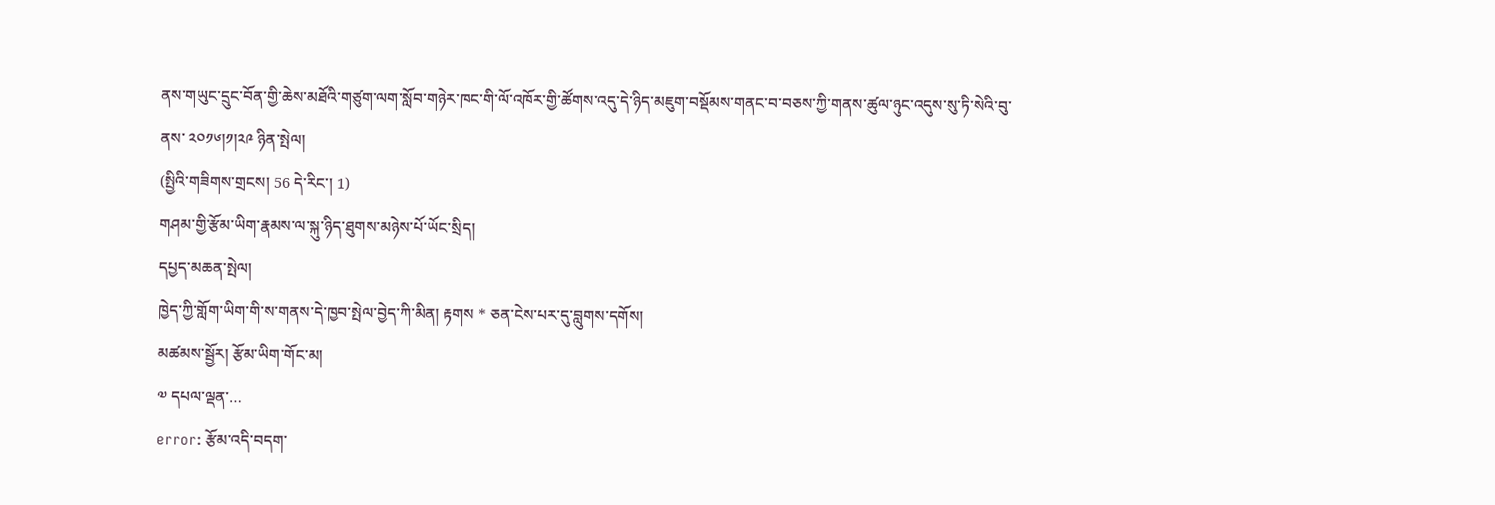ནས་གཡུང་དྲུང་བོན་གྱི་ཆེས་མཐོའི་གཙུག་ལག་སློབ་གཉེར་ཁང་གི་ལོ་འཁོར་གྱི་ཚོགས་འདུ་དེ་ཉིད་མཇུག་བསྡོམས་གནང་བ་བཅས་ཀྱི་གནས་ཚུལ་ཉུང་འདུས་སུ་ཏི་སེའི་བུ་ནས་ ༢༠༡༦།༡།༢༩ ཉིན་སྤེལ།
(སྤྱིའི་གཟིགས་གྲངས། 56 དེ་རིང་། 1)
གཤམ་གྱི་རྩོམ་ཡིག་རྣམས་ལ་སྐུ་ཉིད་ཐུགས་མཉེས་པོ་ཡོང་སྲིད།
དཔྱད་མཆན་སྤེལ།
ཁྱེད་ཀྱི་གློག་ཡིག་གི་ས་གནས་དེ་ཁྱབ་སྤེལ་བྱེད་ཀི་མིན། རྟགས * ཅན་ངེས་པར་དུ་བླུགས་དགོས།
མཚམས་སྦྱོར། རྩོམ་ཡིག་གོང་མ།
༧ དཔལ་ལྡན་…
error: རྩོམ་འདི་བདག་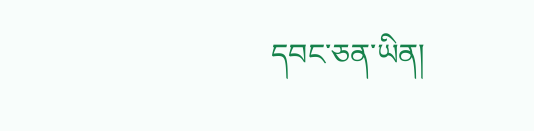དབང་ཅན་ཡིན།